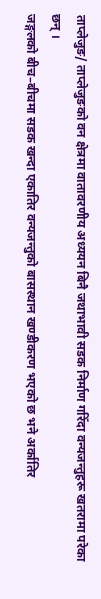ताप्लेजुङ/ ताप्लेजुङको वन क्षेत्रमा वातावरणीय अध्ययन बिनै जथाभावी सडक निर्माण गरिँदा वन्यजन्तुहरू खतरामा परेका छन् ।
जङ्गलको बीच–बीचमा सडक खन्दा एकातिर वन्यजन्तुको बासस्थान खण्डीकरण भएको छ भने अर्कातिर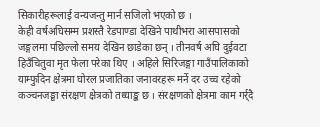सिकारीहरूलाई वन्यजन्तु मार्न सजिलो भएको छ ।
केही वर्षअघिसम्म प्रशस्तै रेडपाण्डा देखिने पाथीभरा आसपासको जङ्गलमा पछिल्लो समय देखिन छाडेका छन् । तीनवर्ष अघि दुईवटा हिउँचितुवा मृत फेला परेका थिए । अहिले सिरिजङ्गा गाउँपालिकाको याम्फुदिन क्षेत्रमा घोरल प्रजातिका जनावरहरू मर्ने दर उच्च रहेको कञ्चनजङ्घा संरक्षण क्षेत्रको तथ्याङ्क छ । संरक्षणको क्षेत्रमा काम गर्र्दै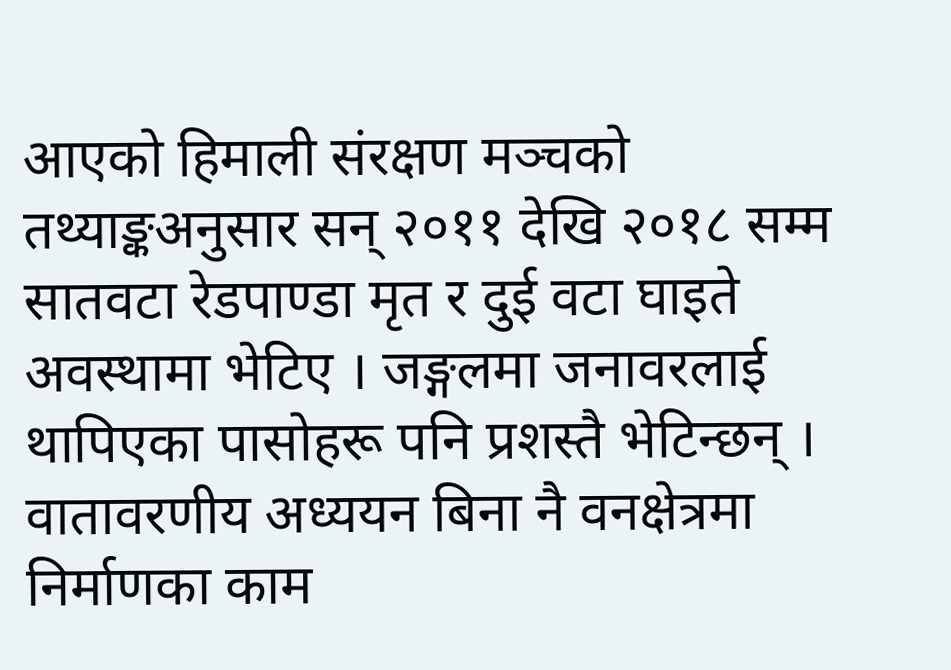आएको हिमाली संरक्षण मञ्चको तथ्याङ्कअनुसार सन् २०११ देखि २०१८ सम्म सातवटा रेडपाण्डा मृत र दुई वटा घाइते अवस्थामा भेटिए । जङ्गलमा जनावरलाई थापिएका पासोहरू पनि प्रशस्तै भेटिन्छन् ।
वातावरणीय अध्ययन बिना नै वनक्षेत्रमा निर्माणका काम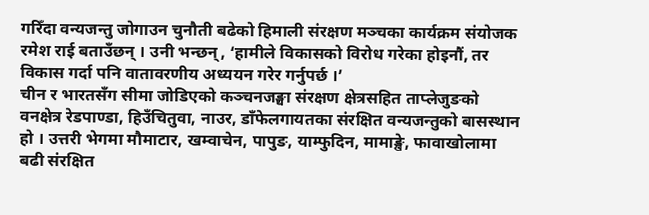गरिँदा वन्यजन्तु जोगाउन चुनौती बढेको हिमाली संरक्षण मञ्चका कार्यक्रम संयोजक रमेश राई बताउँछन् । उनी भन्छन्, ‘हामीले विकासको विरोध गरेका होइनौं, तर विकास गर्दा पनि वातावरणीय अध्ययन गरेर गर्नुपर्छ ।’
चीन र भारतसँग सीमा जोडिएको कञ्चनजङ्घा संरक्षण क्षेत्रसहित ताप्लेजुङको वनक्षेत्र रेडपाण्डा, हिउँचितुवा, नाउर, डाँफेलगायतका संरक्षित वन्यजन्तुको बासस्थान हो । उत्तरी भेगमा मौमाटार, खम्वाचेन, पापुङ, याम्फुदिन, मामाङ्खे, फावाखोलामा बढी संरक्षित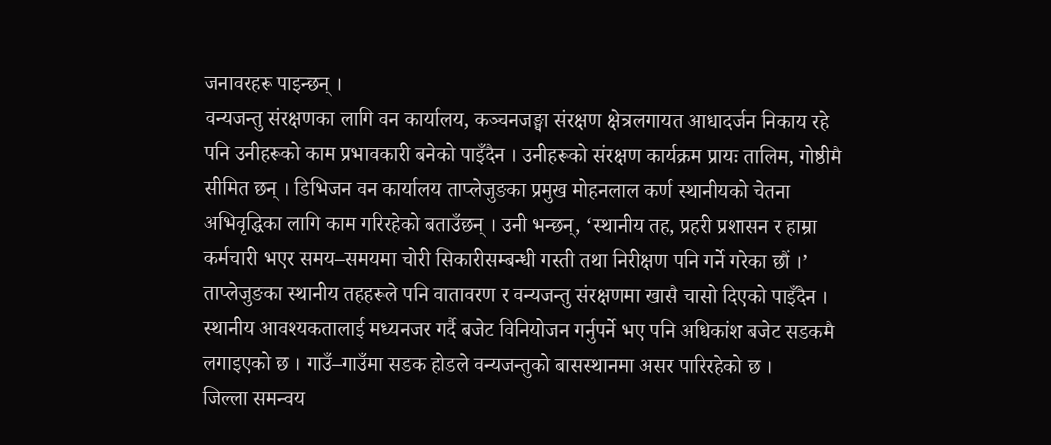जनावरहरू पाइन्छन् ।
वन्यजन्तु संरक्षणका लागि वन कार्यालय, कञ्चनजङ्घा संरक्षण क्षेत्रलगायत आधादर्जन निकाय रहे पनि उनीहरूको काम प्रभावकारी बनेको पाइँदैन । उनीहरूको संरक्षण कार्यक्रम प्रायः तालिम, गोष्ठीमै सीमित छन् । डिभिजन वन कार्यालय ताप्लेजुङका प्रमुख मोहनलाल कर्ण स्थानीयको चेतना अभिवृद्धिका लागि काम गरिरहेको बताउँछन् । उनी भन्छन्, ‘स्थानीय तह, प्रहरी प्रशासन र हाम्रा कर्मचारी भएर समय–समयमा चोरी सिकारीसम्बन्धी गस्ती तथा निरीक्षण पनि गर्ने गरेका छौं ।’
ताप्लेजुङका स्थानीय तहहरूले पनि वातावरण र वन्यजन्तु संरक्षणमा खासै चासो दिएको पाइँदैन । स्थानीय आवश्यकतालाई मध्यनजर गर्दै बजेट विनियोजन गर्नुपर्ने भए पनि अधिकांश बजेट सडकमै लगाइएको छ । गाउँ–गाउँमा सडक होडले वन्यजन्तुको बासस्थानमा असर पारिरहेको छ ।
जिल्ला समन्वय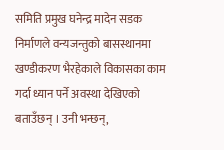समिति प्रमुख घनेन्द्र मादेन सडक निर्माणले वन्यजन्तुको बासस्थानमा खण्डीकरण भैरहेकाले विकासका काम गर्दा ध्यान पर्ने अवस्था देखिएको बताउँछन् । उनी भन्छन्,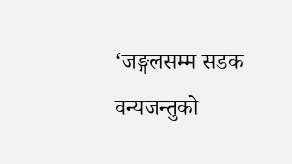‘जङ्गलसम्म सडक वन्यजन्तुको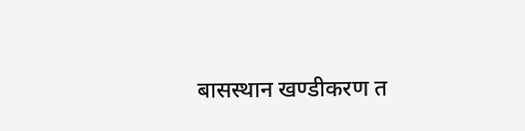बासस्थान खण्डीकरण त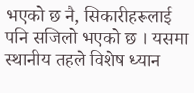भएको छ नै, सिकारीहरूलाई पनि सजिलो भएको छ । यसमा स्थानीय तहले विशेष ध्यान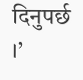दिनुपर्छ ।’